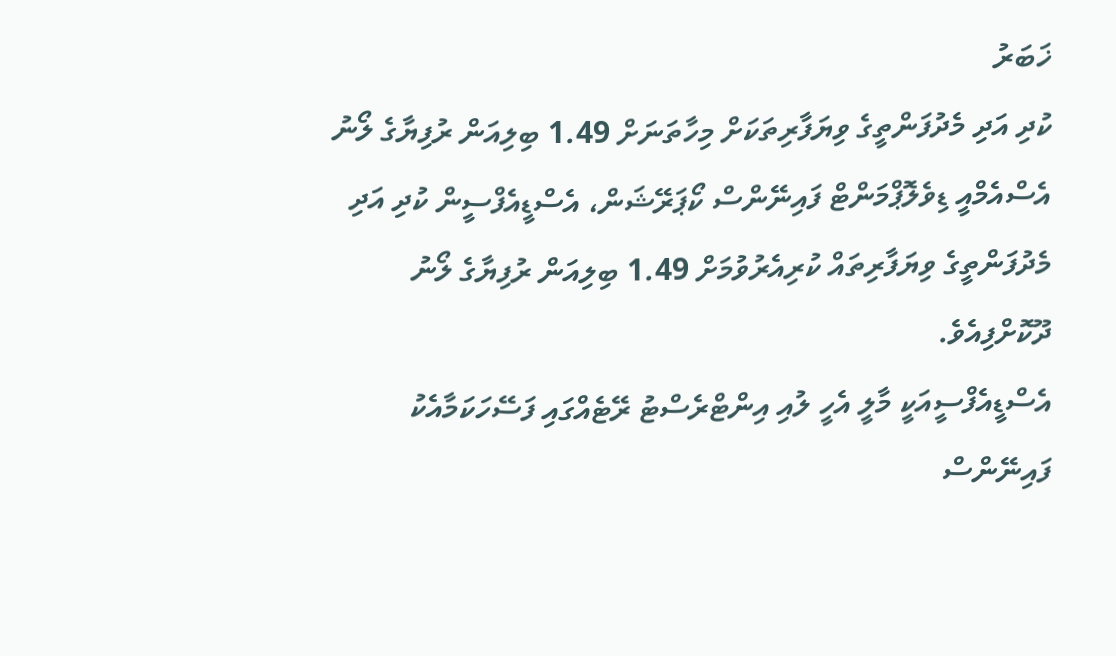ޚަބަރު
ކުދި އަދި މެދުފަންތީގެ ވިޔަފާރިތަކަށް މިހާތަނަށް 1.49 ބިލިއަން ރުފިޔާގެ ލޯނު
އެސްއެމްއީ ޑިވެލޮޕްމަންޓް ފައިނޭންސް ކޯޕަރޭޝަން، އެސްޑީއެފްސީން ކުދި އަދި މެދުފަންތީގެ ވިޔަފާރިތައް ކުރިއެރުވުމަށް 1.49 ބިލިއަން ރުފިޔާގެ ލޯނު ދޫކޮށްފިއެވެ.
އެސްޑީއެފްސީއަކީ މާލީ އެހީ ލުއި އިންޓްރެސްޓު ރޭޓެއްގައި ފަސޭހަކަމާއެކު ފައިނޭންސް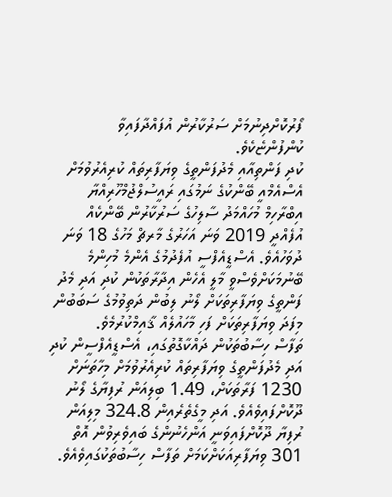ފޯރުކޮށްދިނުމަށް ސަރުކާރުން އުފައްދާފައިވާ ކުންފުންޏެކެވެ.
ކުދި ފަންތިއާއި މެދުފަންތީގެ ވިޔަފާރިތައް ކުރިއެރުވުމަށް އެސްއެމްއީ ބޭންކުގެ ނަމުގައި ރައީސުލްޖުމްހޫރިއްޔާ އިބްރާހިމް މުހައްމަދު ސާލިހުގެ ސަރުކާރުން ބޭންކެއް އުފެއްދީ 2019 ވަނަ އަހަރުގެ މާރޗް މަހުގެ 18 ވަނަ ދުވަހުއެވެ. އެސްޑީއެފްސީ އުފެދުމުގެ އެންމެ މުހިންމެ ބޭނުމަކަށްވެސްވީ މާލީ އެހެން އިދާރާތަކުން ކުދި އަދި މެދު ފަންތީގެ ވިޔަފާރިތަކަށް ލޯނު ލިބުން ދަތިވުމުގެ ސަބަބުން މިފަދަ ވިޔަފާރިތަކަށް ފަހި މާހައުލެއް ޤާއިމްކުރުމެވެ.
ތަފާސް ހިސާބުތަކުން ދައްކާގޮތުގައި، އެސްޑީއެފްސީން ކުދި އަދި މެދުފަންތީގެ ވިޔަފާރިތައް ކުރިއެރުވުމަށް މިހާތަނަށް 1230 ފަރާތަކަށް، 1.49 ބިލިއަން ރުފިޔާގެ ލޯނު ދޫކޮށްފައިވެއެވެ. އަދި މީގެތެރެއިން 324.8 މިލިއަން ރުފިޔާ ދޫކޮށްފައިވަނީ އަންހެނުންގެ ބައިވެރިވުން އޮތް 301 ވިޔަފާރިއަކަށްކަމަށް ތަފާސް ހިސާބުތަކުގައިވެއެވެ.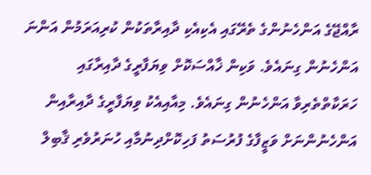ރާއްޖޭގެ އަންހެނުންގެ ތެރޭގައި އެކިއެކި ދާއިރާތަކުން ކުރިއަރަމުން އަންނަ އަންހެނުން ގިނައެވެ. ވަކިން ޚާއްސަކޮށް ވިޔަފާރީގެ ދާއިރާގައި ހަރަކާތްތެރިވާ އަންހެނުން ގިނައެވެ. މިއާއިއެކު ވިޔަފާރީގެ ދާއިރާއިން އަންހެނުންނަށް ވަޒީފާގެ ފުރުސަތު ފަހިކޮށްދިނުމާއި ހުނަރުވެރި ޤާބިލް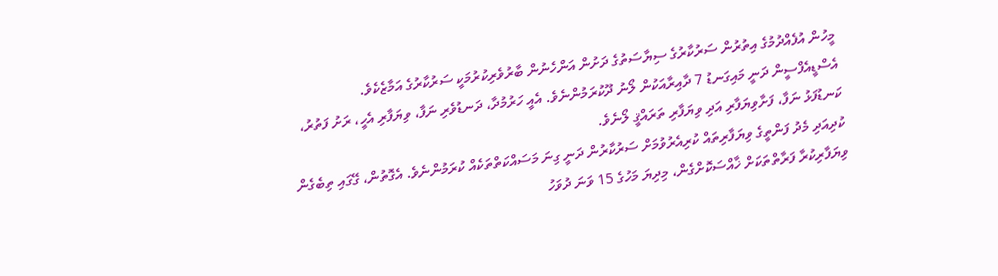މީހުން އުފެއްދުމުގެ އިތުރުން ސަރުކާރުގެ ސިޔާސަތުގެ ދަށުން އަންހެނުން ބާރުވެރިކުރުމަކީ ސަރުކާރުގެ އަމާޒެކެވެ.
އެސްޑީއެފްސީން ދަނީ މައިގަނޑު 7 ދާއިރާއަކުން ލޯނު ދޫކުރަމުންނެވެ. އެއީ ހަރުމުދާ، ދަނޑުވެރި ނަފާ، ވިޔަފާރި އެހީ، ރަށު ފަތުރު، ކަނޑުފަޅު ނަފާ، ފަށާވިޔަފާރި އަދި ވިޔަފާރި ތަރައްޤީ ލޯނެވެ.
ކުދިއަދި މެދު ފަންތީގެ ވިޔަފާރިތައް ކުރިއެރުވުމަށް ސަރުކާރުން ދަނީ ގިނަ މަސައްކަތްތަކެއް ކުރަމުންނެވެ. އެގޮތުން، ގޭގައި ތިބެގެން ވިޔަފާރިކުރާ ފަރާތްތަކަށް ޚާއްސަކޮށްގެން، މިދިޔަ މަހުގެ 15 ވަނަ ދުވަހު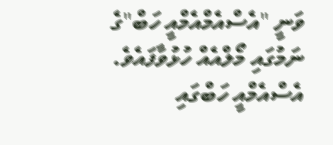ވަނީ "އެސްއެމްއެމްއީ ހަބް"ގެ ނަމުގައި މޯލްއެއް ހުޅުވާފައެވެ. އެސްއެމްއީ ހަބްގައި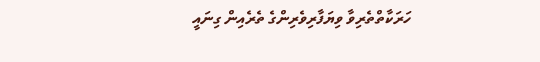ހަރަކާތްތެރިވާ ވިޔަފާރިވެރިންގެ ތެރެއިން ގިނައީ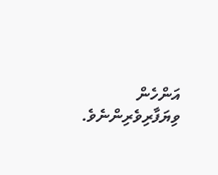އަންހެން ވިޔަފާރިވެރިންނެވެ.